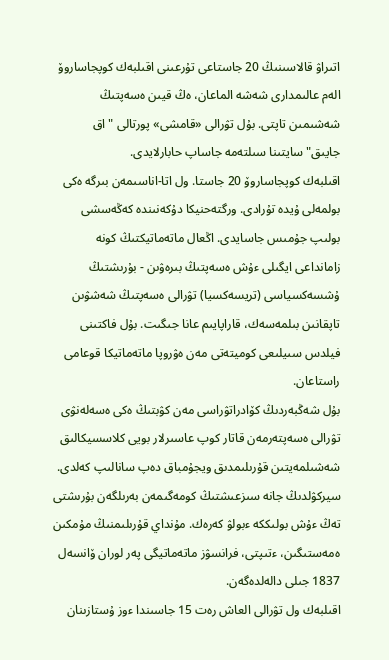اتىراۋ قالاسىنىڭ 20 جاستاعى تۇرعىنى اقىلبەك كوپجاساروۆ الەم عالىمدارى شەشە الماعان، ەڭ قيىن ەسەپتىڭ شەشىمىن تاپتى. بۇل تۋرالى «قامشى» پورتالى "اق جايىق"سايتىنا سىلتەمە جاساپ حابارلايدى.
اقىلبەك كوپجاساروۆ 20 جاستا. ول اتا-اناسىمەن بىرگە ەكى بولمەلى ۇيدە تۇرادى. ورگتەحنيكا دۇكەنىندە كەڭەسشى بولىپ جۇمىس جاسايدى. اڭعال ماتەماتيكتىڭ كونە زامانداعى ايگىلى ءۇش ەسەپتىڭ بىرەۋىن - بۇرىشتىڭ ۇشسەكسياسى (تريسەكسيا) تۋرالى ەسەپتىڭ شەشۋىن تاپقانىن بىلمەسەك، قاراپايىم عانا جىگىت. بۇل فاكتىنى فيلدس سىيلىعى كوميتەتى مەن ەۋروپا ماتەماتيكا قوعامى راستاعان.
بۇل شەڭبەردىڭ كۆادراتۋراسى مەن كۋبتىڭ ەكى ەسەلەنۋى تۋرالى ەسەپتەرمەن قاتار كوپ عاسىرلار بويى كلاسسيكالىق شەشىلمەيتىن قۇرىلىمدىق ويجۇمباق دەپ سانالىپ كەلدى. سيركۋلدىڭ جانە سىزعىشتىڭ كومەگىمەن بەرىلگەن بۇرىشتى تەڭ ءۇش بولىككە ءبولۋ كەرەك. مۇنداي قۇرىلىمنىڭ مۇمكىن ەمەستىگىن، ءتىپتى، فرانسۋز ماتەماتيگى پەر لوران ۆانسەل 1837 جىلى دالەلدەگەن.
اقىلبەك ول تۋرالى العاش رەت 15 جاسىندا ءوز ۇستازىنان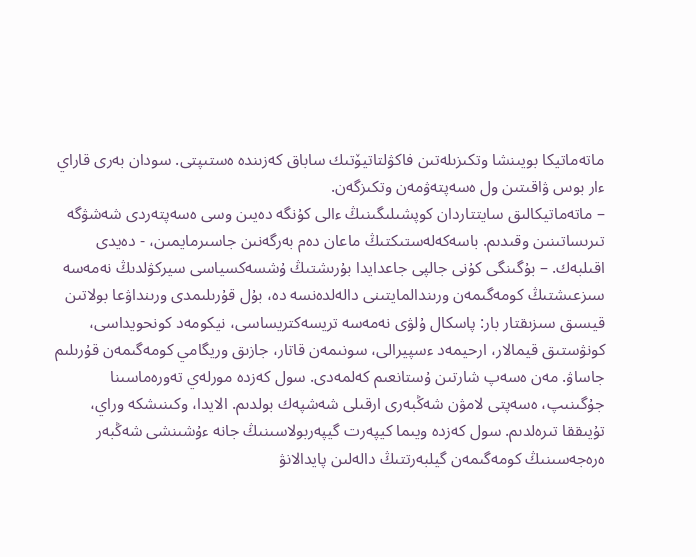ماتەماتيكا بويىنشا وتكىزىلەتىن فاكۋلتاتيۆتىك ساباق كەزىندە ەستىپتى. سودان بەرى قاراي ءار بوس ۋاقىتىن ول ەسەپتەۋمەن وتكىزگەن.
– ماتەماتيكالىق سايتتاردان كوپشىلىگىنىڭ ءالى كۇنگە دەيىن وسى ەسەپتەردى شەشۋگە تىرىساتىنىن وقىدىم. باسەكەلەستىكتىڭ ماعان دەم بەرگەنىن جاسىرمايمىن، - دەيدى اقىلبەك. – بۇگىنگى كۇنى جالپى جاعدايدا بۇرىشتىڭ ۇشسەكسياسى سيركۋلدىڭ نەمەسە سىزعىشتىڭ كومەگىمەن ورىندالمايتىنى دالەلدەنسە دە، بۇل قۇرىلىمدى ورىنداۋعا بولاتىن قيسىق سىزىقتار بار: پاسكال ۇلۋى نەمەسە تريسەكتريساسى، نيكومەد كونحويداسى، كونۋستىق قيمالار، ارحيمەد ءسپيرالى، سونىمەن قاتار، جازىق وريگامي كومەگىمەن قۇرىلىم جاساۋ. مەن ەسەپ شارتىن ۇستانعىم كەلمەدى. سول كەزدە مورلەي تەورەماسىنا جۇگىنىپ، ەسەپتى لامۋن شەڭبەرى ارقىلى شەشپەك بولدىم. الايدا، وكىنىشكە وراي، تۇيىققا تىرەلدىم. سول كەزدە ويىما كيپەرت گيپەربولاسىنىڭ جانە ءۇشىنشى شەڭبەر ەرەجەسىنىڭ كومەگىمەن گيلبەرتتىڭ دالەلىن پايدالانۋ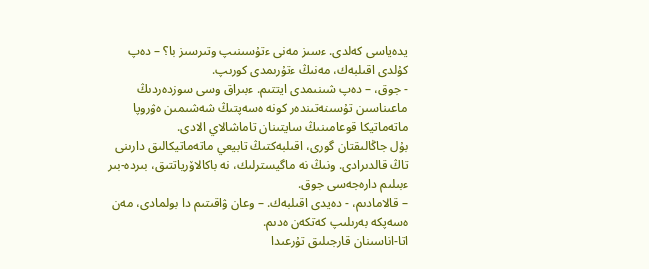يدەياسى كەلدى. ءسىز مەنى ءتۇسىنىپ وتىرسىز با؟ – دەپ كۇلدى اقىلبەك، مەنىڭ ءتۇرىمدى كورىپ.
- جوق، – دەپ شىنىمدى ايتتىم. ءبىراق وسى سوزدەردىڭ ماعىناسىن تۇسىنەتىندەر كونە ەسەپتىڭ شەشىمىن ەۋروپا ماتەماتيكا قوعامىنىڭ سايتىنان تاماشالاي الادى.
بۇل جاڭالىقتان گورى، اقىلبەكتىڭ تابيعي ماتەماتيكالىق دارىنى تاڭ قالدىرادى. ونىڭ نە ماگيسترلىك، نە باكالاۆرياتتىق، بىردە-بىر ءبىلىم دارەجەسى جوق.
– قالامادىم، - دەيدى اقىلبەك. – وعان ۋاقىتىم دا بولمادى، مەن ەسەپكە بەرىلىپ كەتكەن ەدىم.
اتا-اناسىنان قارجىلىق تۇرعىدا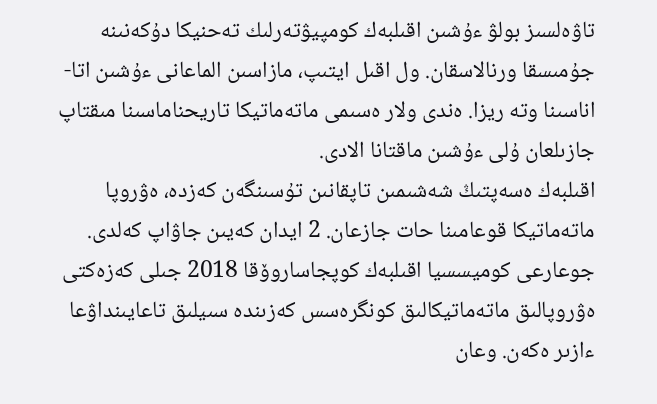تاۋەلسىز بولۋ ءۇشىن اقىلبەك كومپيۋتەرلىك تەحنيكا دۇكەنىنە جۇمىسقا ورنالاسقان. ول اقىل ايتىپ، مازاسىن الماعانى ءۇشىن اتا-اناسىنا وتە ريزا. ەندى ولار ەسىمى ماتەماتيكا تاريحناماسىنا مىقتاپ جازىلعان ۇلى ءۇشىن ماقتانا الادى.
اقىلبەك ەسەپتىڭ شەشىمىن تاپقانىن تۇسىنگەن كەزدە، ەۋروپا ماتەماتيكا قوعامىنا حات جازعان. 2 ايدان كەيىن جاۋاپ كەلدى. جوعارعى كوميسسيا اقىلبەك كوپجاساروۆقا 2018 جىلى كەزەكتى ەۋروپالىق ماتەماتيكالىق كونگرەسس كەزىندە سىيلىق تاعايىنداۋعا ءازىر ەكەن. وعان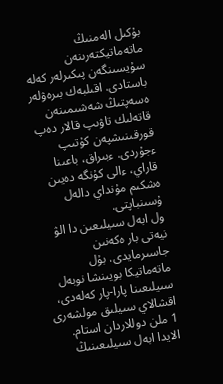بۇكىل الەمنىڭ ماتەماتيكتەرىنەن سۇيسىنگەن پىكىرلەر كەلە باستادى. اقىلبەك بىرەۋلەر ەسەپتىڭ شەشىمىنەن قاتەلىك تاۋىپ قالار دەپ قورقىنىشپەن كۇتىپ ءجۇردى. ءبىراق، باعىنا قاراي، ءالى كۇنگە دەيىن ەشكىم مۇنداي دالەل ۇسىنباپتى.
ول ابەل سىيلىعىن دا الۋ نيەتى بار ەكەنىن جاسىرمايدى. بۇل ماتەماتيكا بويىنشا نوبەل سىيلىعىنا پارا-پار كەلەدى، اقشالاي سىيلىق مولشەرى 1 ملن دوللاردان استام. الايدا ابەل سىيلىعىنىڭ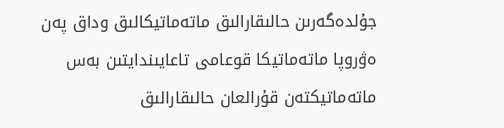جۇلدەگەرىن حالىقارالىق ماتەماتيكالىق وداق پەن ەۋروپا ماتەماتيكا قوعامى تاعايىندايتىن بەس ماتەماتيكتەن قۇرالعان حالىقارالىق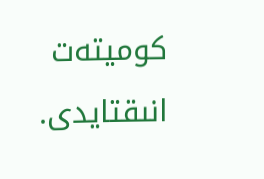كوميتەت انىقتايدى.